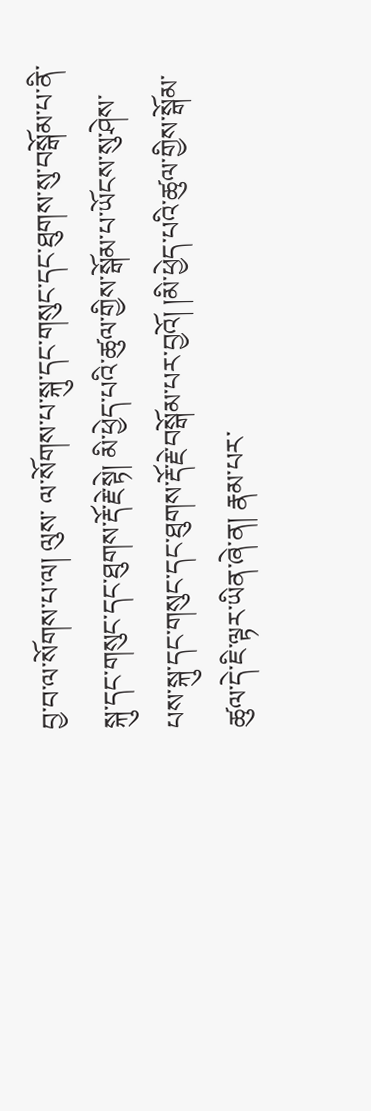བྱ་བ་ལ་སོགས་པ་ལ། ལུས་ ལ་སོགས་པ་སྐུ་དང་གསུང་དང་ཐུགས་སུ་བསྒོམ་པ་ནི་སྐུ་དང་གསུང་དང་ཐུགས་རྡོ་རྗེ་སྟེ། མི་ཕྱེད་པའི་ཚུལ་གྱིས་སྒོམ་པ་ཡོངས་སུ་ཤེས་པས་སྐུ་དང་གསུང་དང་ཐུགས་རྡོ་རྗེ་བསྒོམ་པར་བྱའོ། །མི་ཕྱེད་པའི་ཚུལ་གྱིས་སྒོམ་ཚུལ་དེ་ཇི་ལྟར་ཡིན་ཞེ་ན། རྣམ་པར་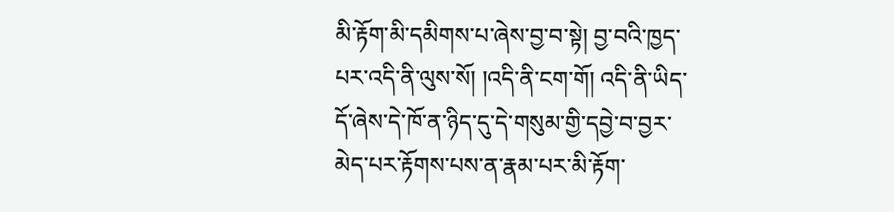མི་རྟོག་མི་དམིགས་པ་ཞེས་བྱ་བ་སྟེ། བྱ་བའི་ཁྱད་པར་འདི་ནི་ལུས་སོ། །འདི་ནི་ངག་གོ། འདི་ནི་ཡིད་དོ་ཞེས་དེ་ཁོ་ན་ཉིད་དུ་དེ་གསུམ་གྱི་དབྱེ་བ་བྱར་མེད་པར་རྟོགས་པས་ན་རྣམ་པར་མི་རྟོག་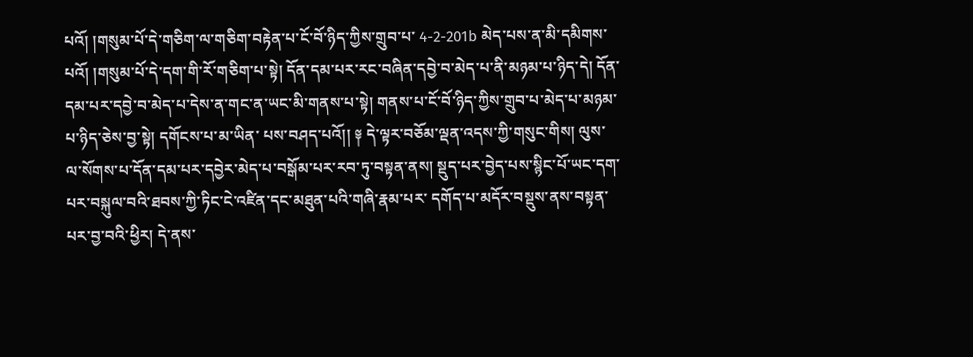པའོ། །གསུམ་པོ་དེ་གཅིག་ལ་གཅིག་བརྟེན་པ་ངོ་བོ་ཉིད་ཀྱིས་གྲུབ་པ་ 4-2-201b མེད་པས་ན་མི་དམིགས་པའོ། །གསུམ་པོ་དེ་དག་གི་རོ་གཅིག་པ་སྟེ། དོན་དམ་པར་རང་བཞིན་དབྱེ་བ་མེད་པ་ནི་མཉམ་པ་ཉིད་དེ། དོན་དམ་པར་དབྱེ་བ་མེད་པ་དེས་ན་གང་ན་ཡང་མི་གནས་པ་སྟེ། གནས་པ་ངོ་བོ་ཉིད་ཀྱིས་གྲུབ་པ་མེད་པ་མཉམ་པ་ཉིད་ཅེས་བྱ་སྟེ། དགོངས་པ་མ་ཡིན་ པས་བཤད་པའོ།། ༈ དེ་ལྟར་བཅོམ་ལྡན་འདས་ཀྱི་གསུང་གིས། ལུས་ལ་སོགས་པ་དོན་དམ་པར་དབྱེར་མེད་པ་བསྒོམ་པར་རབ་ཏུ་བསྟན་ནས། སྡུད་པར་བྱེད་པས་སྙིང་པོ་ཡང་དག་པར་བསྐུལ་བའི་ཐབས་ཀྱི་ཏིང་ངེ་འཛིན་དང་མཐུན་པའི་གཞི་རྣམ་པར་ དགོད་པ་མདོར་བསྡུས་ནས་བསྟན་པར་བྱ་བའི་ཕྱིར། དེ་ནས་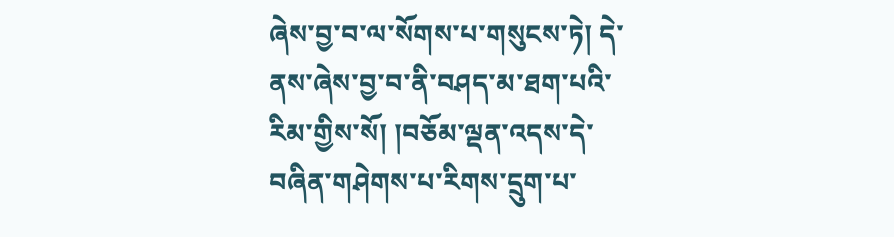ཞེས་བྱ་བ་ལ་སོགས་པ་གསུངས་ཏེ། དེ་ནས་ཞེས་བྱ་བ་ནི་བཤད་མ་ཐག་པའི་རིམ་གྱིས་སོ། །བཅོམ་ལྡན་འདས་དེ་བཞིན་གཤེགས་པ་རིགས་དྲུག་པ་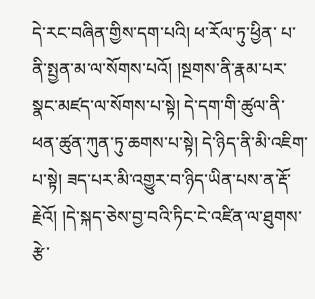དེ་རང་བཞིན་གྱིས་དག་པའི། ཕ་རོལ་ཏུ་ཕྱིན་ པ་ནི་སྤྱན་མ་ལ་སོགས་པའོ། །སྔགས་ནི་རྣམ་པར་སྣང་མཛད་ལ་སོགས་པ་སྟེ། དེ་དག་གི་ཚུལ་ནི་ཕན་ཚུན་ཀུན་ཏུ་ཆགས་པ་སྟེ། དེ་ཉིད་ནི་མི་འཇིག་པ་སྟེ། ཟད་པར་མི་འགྱུར་བ་ཉིད་ཡིན་པས་ན་རྡོ་རྗེའོ། །དེ་སྐད་ཅེས་བྱ་བའི་ཏིང་ངེ་འཛིན་ལ་ཐུགས་རྩེ་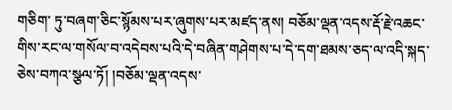གཅིག་ ཏུ་བཞག་ཅིང་སྙོམས་པར་ཞུགས་པར་མཛད་ནས། བཅོམ་ལྡན་འདས་རྡོ་རྗེ་འཆང་གིས་རང་ལ་གསོལ་བ་འདེབས་པའི་དེ་བཞིན་གཤེགས་པ་དེ་དག་ཐམས་ཅད་ལ་འདི་སྐད་ཅེས་བཀའ་སྩལ་ཏོ། །བཅོམ་ལྡན་འདས་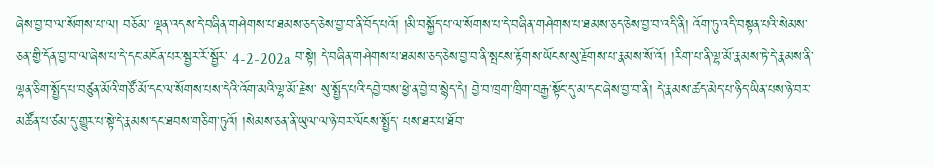ཞེས་བྱ་བ་ལ་སོགས་པ་ལ། བཅོམ་ ལྡན་འདས་དེ་བཞིན་གཤེགས་པ་ཐམས་ཅད་ཅེས་བྱ་བ་ནི་བོད་པའོ། །མི་བསྐྱོད་པ་ལ་སོགས་པ་དེ་བཞིན་གཤེགས་པ་ཐམས་ཅད་ཅེས་བྱ་བ་འདི་ནི། འོག་ཏུ་འདི་བསྟན་པའི་སེམས་ཅན་གྱི་དོན་བྱ་བ་ལ་ཞེས་པ་དེ་དང་མངོན་པར་སྦྱར་རོ་སྦྱོར་ 4-2-202a བ་སྟེ། དེ་བཞིན་གཤེགས་པ་ཐམས་ཅད་ཅེས་བྱ་བ་ནི་སྤངས་རྟོགས་ཡོངས་སུ་རྗོགས་པ་རྣམས་སོ་འོ། །རིག་པ་ནི་ལྷ་མོ་རྣམས་ཏེ་དེ་རྣམས་ནི་ལྷན་ཅིག་སྤྱོད་པ་བཙུན་མོའི་གཙོ་མོ་དང་ལ་སོགས་པས་དེའི་འོག་མའི་ལྷ་མོ་རྗེས་ སུ་སྤྱོད་པའི་དབྱེ་བས་ཕྱེ་ན་བྱེ་བ་སྙེད་དེ། བྱེ་བ་ཁྲག་ཁྲིག་བརྒྱ་སྟོང་དུ་མ་དང་ཞེས་བྱ་བ་ནི། དེ་རྣམས་ཚད་མེད་པ་ཉིད་ཡིན་པས་ཉེ་བར་མཚོན་པ་ཙམ་དུ་གྱུར་པ་སྟེ་དེ་རྣམས་དང་ཐབས་གཅིག་ཏུའོ། །སེམས་ཅན་ནི་ཡུལ་ལ་ཉེ་བར་ལོངས་སྤྱོད་ པས་ཐར་པ་ཐོབ་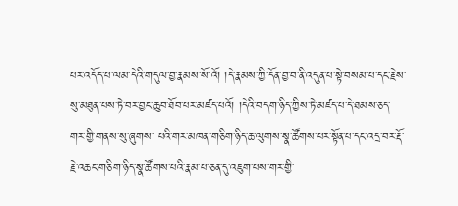པར་འདོད་པ་ལམ་དེའི་གདུལ་བྱ་རྣམས་སོ་འོ། །དེ་རྣམས་ཀྱི་དོན་བྱ་བ་ནི་འདུན་པ་སྟེ་བསམ་པ་དང་རྗེས་སུ་མཐུན་པས་ཏེ་བར་བྱང་ཆུབ་ཐོབ་པར་མཛད་པའོ། །དེའི་བདག་ཉིད་ཀྱིས་ཏེ་མཛད་པ་དེ་ཐམས་ཅད་གར་གྱི་གནས་སུ་ཞུགས་ པའི་གར་མཁན་གཅིག་ཉིད་ཆ་ལུགས་སྣ་ཚོགས་པར་སྟོན་པ་དང་འདྲ་བར་རྡོ་རྗེ་འཆང་གཅིག་ཉིད་སྣ་ཚོགས་པའི་རྣམ་པ་ཅན་དུ་འཇུག་པས་གར་གྱི་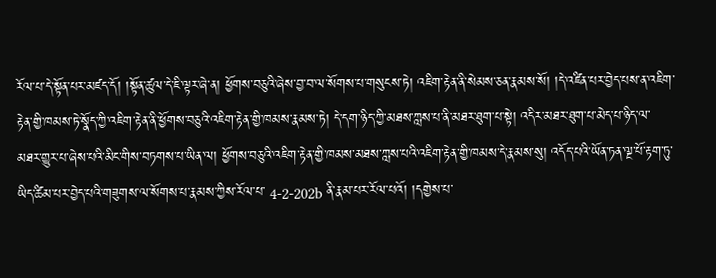རོལ་པ་དེ་སྟོན་པར་མཛད་དོ། །སྟོན་ཚུལ་དེ་ཇི་ལྟར་ཞེ་ན། ཕྱོགས་བཅུའི་ཞེས་བྱ་བ་ལ་སོགས་པ་གསུངས་ཏེ། འཇིག་རྟེན་ནི་སེམས་ཅན་རྣམས་སོ། །དེ་འཛིན་པར་བྱེད་པས་ན་འཇིག་རྟེན་གྱི་ཁམས་ཏེ་སྣོད་ཀྱི་འཇིག་རྟེན་ནི་ཕྱོགས་བཅུའི་འཇིག་རྟེན་གྱི་ཁམས་རྣམས་ཏེ། དེ་དག་ཉིད་ཀྱི་མཐས་ཀླས་པ་ནི་མཐར་ཐུག་པ་སྟེ། འདིར་མཐར་ཐུག་པ་མེད་པ་ཉིད་ལ་ མཐར་གྱུར་པ་ཞེས་པའི་མིང་གིས་བཏགས་པ་ཡིན་ལ། ཕྱོགས་བཅུའི་འཇིག་རྟེན་གྱི་ཁམས་མཐས་ཀླས་པའི་འཇིག་རྟེན་གྱི་ཁམས་དེ་རྣམས་སུ། འདོད་པའི་ཡོན་ཏན་ལྔ་པོ་རྟག་ཏུ་ཡིད་ཚིམ་པར་བྱེད་པའི་གཟུགས་ལ་སོགས་པ་རྣམས་ཀྱིས་རོལ་པ་ 4-2-202b ནི་རྣམ་པར་རོལ་པའོ། །དགྱེས་པ་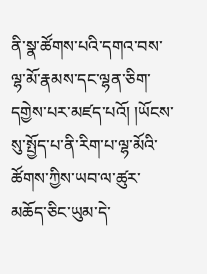ནི་སྣ་ཚོགས་པའི་དགའ་བས་ལྷ་མོ་རྣམས་དང་ལྷན་ཅིག་དགྱེས་པར་མཛད་པའོ། །ཡོངས་སུ་སྤྱོད་པ་ནི་རིག་པ་ལྷ་མོའི་ཚོགས་ཀྱིས་ཡབ་ལ་ཚུར་མཆོད་ཅིང་ཡུམ་དེ་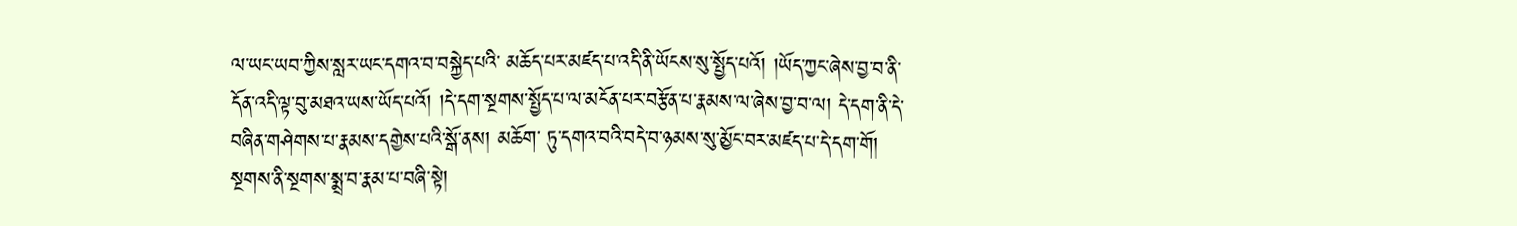ལ་ཡང་ཡབ་ཀྱིས་སླར་ཡང་དགའ་བ་བསྐྱེད་པའི་ མཆོད་པར་མཛད་པ་འདི་ནི་ཡོངས་སུ་སྤྱོད་པའོ། །ཡོད་ཀྱང་ཞེས་བྱ་བ་ནི་དོན་འདི་ལྟ་བུ་མཐའ་ཡས་ཡོད་པའོ། །དེ་དག་སྔགས་སྤྱོད་པ་ལ་མངོན་པར་བརྩོན་པ་རྣམས་ལ་ཞེས་བྱ་བ་ལ། དེ་དག་ནི་དེ་བཞིན་གཤེགས་པ་རྣམས་དགྱེས་པའི་སྒོ་ནས། མཆོག་ ཏུ་དགའ་བའི་བདེ་བ་ཉམས་སུ་མྱོང་བར་མཛད་པ་དེ་དག་གོ། སྔགས་ནི་སྔགས་སྨྲ་བ་རྣམ་པ་བཞི་སྟེ།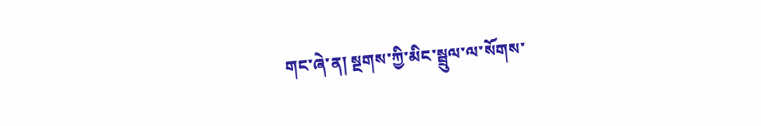གང་ཞེ་ན། སྔགས་ཀྱི་མིང་སྦྲུལ་ལ་སོགས་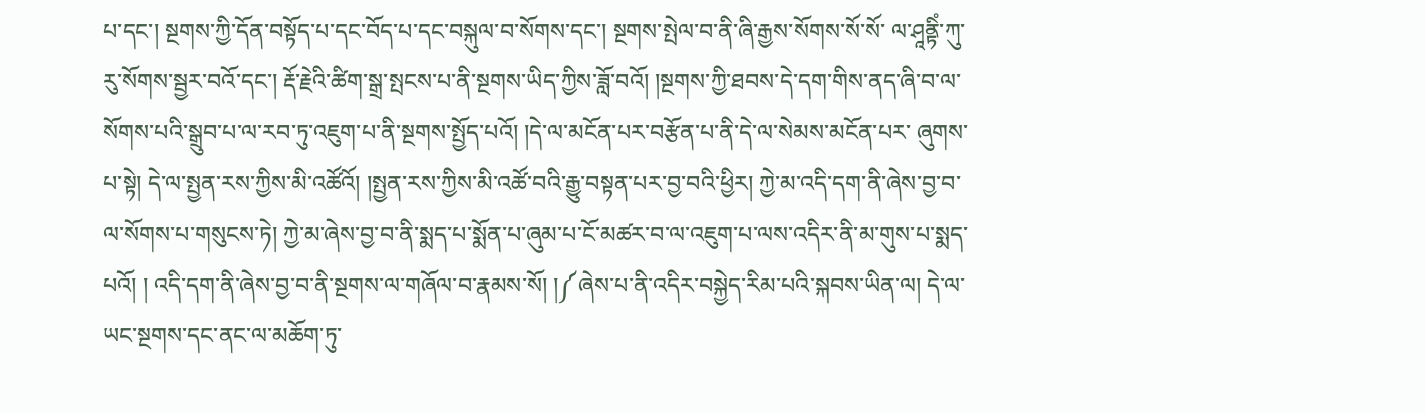པ་དང་། སྔགས་ཀྱི་དོན་བསྟོད་པ་དང་བོད་པ་དང་བསྐུལ་བ་སོགས་དང་། སྔགས་སྤེལ་བ་ནི་ཞི་རྒྱས་སོགས་སོ་སོ་ ལ་ཤཱནྟིཾ་ཀུ་རུ་སོགས་སྦྱར་བའོ་དང་། རྡོ་རྗེའི་ཚིག་སྒྲ་སྤངས་པ་ནི་སྔགས་ཡིད་ཀྱིས་ཟློ་བའོ། །སྔགས་ཀྱི་ཐབས་དེ་དག་གིས་ནད་ཞི་བ་ལ་སོགས་པའི་སྒྲུབ་པ་ལ་རབ་ཏུ་འཇུག་པ་ནི་སྔགས་སྤྱོད་པའོ། །དེ་ལ་མངོན་པར་བརྩོན་པ་ནི་དེ་ལ་སེམས་མངོན་པར་ ཞུགས་པ་སྟེ། དེ་ལ་སྤྱན་རས་ཀྱིས་མི་འཚོའོ། །སྤྱན་རས་ཀྱིས་མི་འཚོ་བའི་རྒྱུ་བསྟན་པར་བྱ་བའི་ཕྱིར། ཀྱེ་མ་འདི་དག་ནི་ཞེས་བྱ་བ་ལ་སོགས་པ་གསུངས་ཏེ། ཀྱེ་མ་ཞེས་བྱ་བ་ནི་སྨད་པ་སྨོན་པ་ཞུམ་པ་ངོ་མཚར་བ་ལ་འཇུག་པ་ལས་འདིར་ནི་མ་གུས་པ་སྨད་པའོ། ། འདི་དག་ནི་ཞེས་བྱ་བ་ནི་སྔགས་ལ་གཞོལ་བ་རྣམས་སོ། །༼ཞེས་པ་ནི་འདིར་བསྐྱེད་རིམ་པའི་སྐབས་ཡིན་ལ། དེ་ལ་ཡང་སྔགས་དང་ནང་ལ་མཆོག་ཏུ་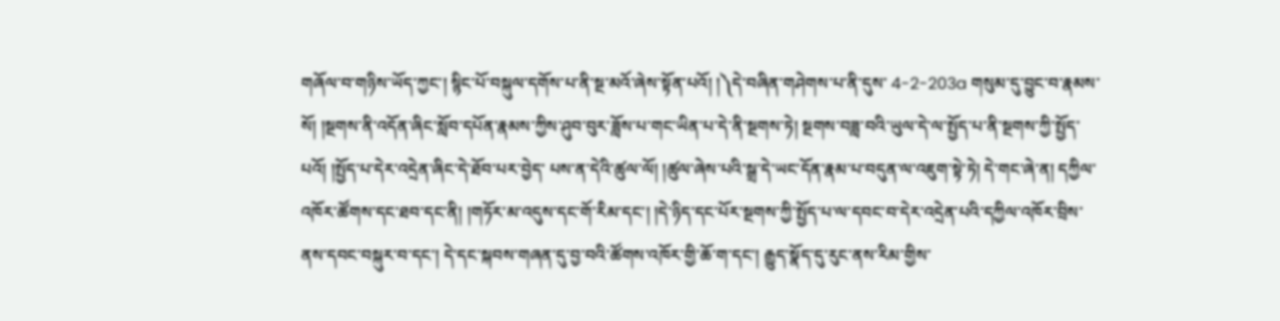གཞོལ་བ་གཉིས་ཡོད་ཀྱང་། སྙིང་པོ་བསྐུལ་དགོས་པ་ནི་སྔ་མའོ་ཞེས་སྟོན་པའོ། །༽དེ་བཞིན་གཤེགས་པ་ནི་དུས་ 4-2-203a གསུམ་དུ་བྱུང་བ་རྣམས་སོ། །སྔགས་ནི་འདོན་ཞིང་སློབ་དཔོན་རྣམས་ཀྱིས་ཤུབ་བུར་ཟློས་པ་གང་ཡིན་པ་དེ་ནི་སྔགས་ཏེ། སྔགས་བཟླ་བའི་ཡུལ་དེ་ལ་སྤྱོད་པ་ནི་སྔགས་ཀྱི་སྤྱོད་པའོ། །སྤྱོད་པ་དེར་འདྲེན་ཞིང་དེ་ཐོབ་པར་བྱེད་ པས་ན་དེའི་ཚུལ་ལོ། །ཚུལ་ཞེས་པའི་སྒྲ་དེ་ཡང་དོན་རྣམ་པ་བདུན་ལ་འཇུག་སྟེ་ཏེ། དེ་གང་ཞེ་ན། དཀྱིལ་འཁོར་ཚོགས་དང་ཐབ་དང་ནི། །གཏོར་མ་འདུས་དང་གོ་རིམ་དང་། །དེ་ཉིད་དང་པོར་སྔགས་ཀྱི་སྤྱོད་པ་ལ་དབང་བ་དེར་འདྲེན་པའི་དཀྱིལ་འཁོར་བྲིས་ ནས་དབང་བསྐུར་བ་དང་། དེ་དང་སྐབས་གཞན་དུ་བྱ་བའི་ཚོགས་འཁོར་གྱི་ཆོ་ག་དང་། རྒྱུད་སྣོད་དུ་རུང་ནས་རིམ་གྱིས་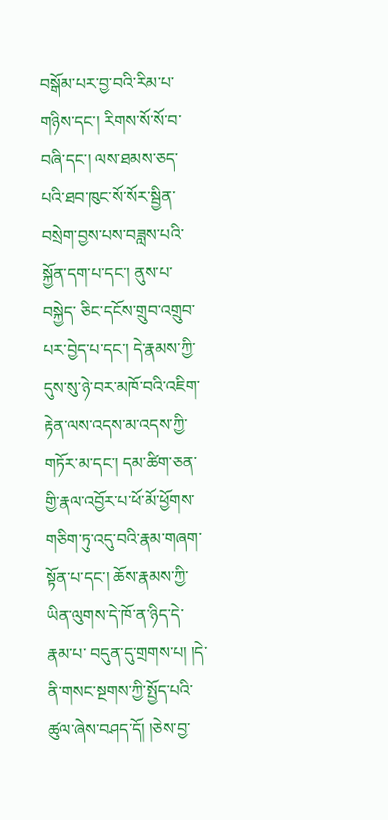བསྒོམ་པར་བྱ་བའི་རིམ་པ་གཉིས་དང་། རིགས་སོ་སོ་བ་བཞི་དང་། ལས་ཐམས་ཅད་པའི་ཐབ་ཁུང་སོ་སོར་སྦྱིན་བསྲེག་བྱས་པས་བཟླས་པའི་སྐྱོན་དག་པ་དང་། ནུས་པ་བསྐྱེད་ ཅིང་དངོས་གྲུབ་འགྲུབ་པར་བྱེད་པ་དང་། དེ་རྣམས་ཀྱི་དུས་སུ་ཉེ་བར་མཁོ་བའི་འཇིག་རྟེན་ལས་འདས་མ་འདས་ཀྱི་གཏོར་མ་དང་། དམ་ཚིག་ཅན་གྱི་རྣལ་འབྱོར་པ་ཕོ་མོ་ཕྱོགས་གཅིག་ཏུ་འདུ་བའི་རྣམ་གཞག་སྟོན་པ་དང་། ཆོས་རྣམས་ཀྱི་ཡིན་ལུགས་དེ་ཁོ་ན་ཉིད་དེ་རྣམ་པ་ བདུན་དུ་གྲགས་པ། །དེ་ནི་གསང་སྔགས་ཀྱི་སྤྱོད་པའི་ཚུལ་ཞེས་བཤད་དོ། །ཅེས་བྱ་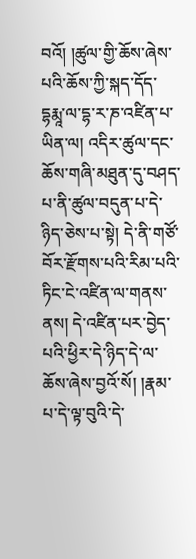བའོ། །ཚུལ་གྱི་ཆོས་ཞེས་པའི་ཆོས་ཀྱི་སྐད་དོད་དྷརྨཱ་ལ་དྷ་ར་ཎ་འཛིན་པ་ཡིན་ལ། འདིར་ཚུལ་དང་ཆོས་གཞི་མཐུན་དུ་བཤད་པ་ནི་ཚུལ་བདུན་པ་དེ་ཉིད་ཅེས་པ་སྟེ། དེ་ནི་གཙོ་ བོར་རྫོགས་པའི་རིམ་པའི་ཏིང་ངེ་འཛིན་ལ་གནས་ནས། དེ་འཛིན་པར་བྱེད་པའི་ཕྱིར་དེ་ཉིད་དེ་ལ་ཆོས་ཞེས་བྱའོ་སོ། །རྣམ་པ་དེ་ལྟ་བུའི་དེ་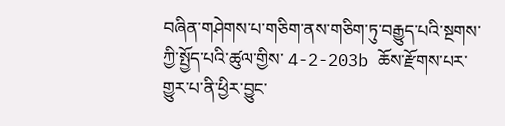བཞིན་གཤེགས་པ་གཅིག་ནས་གཅིག་ཏུ་བརྒྱུད་པའི་སྔགས་ཀྱི་སྤྱོད་པའི་ཚུལ་གྱིས་ 4-2-203b ཆོས་རྫོགས་པར་གྱུར་པ་ནི་ཕྱིར་བྱུང་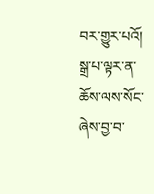བར་གྱུར་པའོ། སྒྲ་པ་ལྟར་ན་ཆོས་ལས་སོང་ཞེས་བྱ་བ་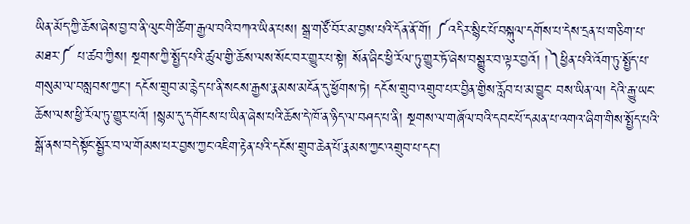ཡིན་མོད་ཀྱི་ཆོས་ཞེས་བྱ་བ་ནི་ལུང་གི་ཚིག་རྒྱལ་བའི་བཀའ་ཡིན་པས། སྒྲ་གཙོ་བོར་མ་བྱས་པའི་དོན་ནོ་གོ། ༼འདིར་སྙིང་པོ་བསྐུལ་དགོས་པ་དེས་དྲན་པ་གཅིག་པ་མཐར་༼ པ་ཚབ་ཀྱིས། སྔགས་ཀྱི་སྤྱོད་པའི་ཚུལ་གྱི་ཆོས་ལས་སོང་བར་གྱུར་པ་སྟེ། སོན་ཞིང་ཕྱི་རོལ་ཏུ་གྱུར་ཏོ་ཞེས་བསྒྱུར་བ་ལྟར་བྱའོ། །༽ཕྱིན་པའི་འོག་ཏུ་སྤྱོད་པ་གསུམ་ལ་བསླབས་ཀྱང་། དངོས་གྲུབ་མ་རྙེད་པ་ནི་སངས་རྒྱས་རྣམས་མངོན་དུ་ཕྱོགས་ཏེ། དངོས་གྲུབ་འགྲུབ་པར་བྱིན་གྱིས་རློབ་པ་མ་བྱུང་ བས་ཡིན་ལ། དེའི་རྒྱུ་ཡང་ཆོས་ལས་ཕྱི་རོལ་ཏུ་གྱུར་པའོ། །སྙམ་དུ་དགོངས་པ་ཡིན་ཞེས་པའི་ཆོས་དེ་ཁོ་ན་ཉིད་ལ་བཤད་པ་ནི། སྔགས་ལ་གཞོལ་བའི་དབང་པོ་དམན་པ་འགའ་ཞིག་གིས་སྤྱོད་པའི་སྒོ་ནས་བདེ་སྟོང་སྦྱོར་བ་ལ་གོམས་པར་བྱས་ཀྱང་འཇིག་རྟེན་པའི་དངོས་གྲུབ་ཆེན་པོ་རྣམས་ཀྱང་འགྲུབ་པ་དང་།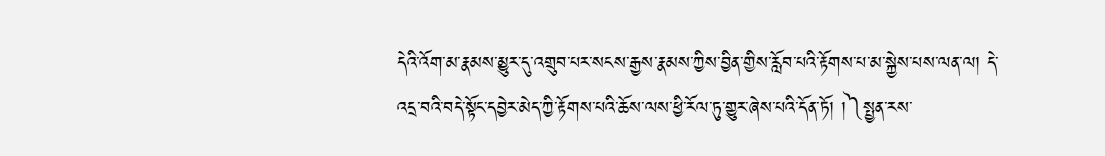དེའི་འོག་མ་རྣམས་མྱུར་དུ་འགྲུབ་པར་སངས་རྒྱས་རྣམས་ཀྱིས་བྱིན་གྱིས་རློབ་པའི་རྟོགས་པ་མ་སྐྱེས་པས་ལན་ལ། དེ་འདྲ་བའི་བདེ་སྟོང་དབྱེར་མེད་ཀྱི་རྟོགས་པའི་ཆོས་ལས་ཕྱི་རོལ་ཏུ་གྱུར་ཞེས་པའི་དོན་ཏོ། །༽སྤྱན་རས་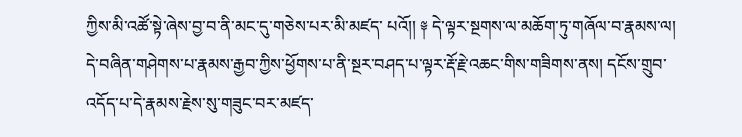ཀྱིས་མི་འཚོ་སྟེ་ཞེས་བྱ་བ་ནི་མང་དུ་གཅེས་པར་མི་མཛད་ པའོ།། ༈ དེ་ལྟར་སྔགས་ལ་མཆོག་ཏུ་གཞོལ་བ་རྣམས་ལ། དེ་བཞིན་གཤེགས་པ་རྣམས་རྒྱབ་ཀྱིས་ཕྱོགས་པ་ནི་སྔར་བཤད་པ་ལྟར་རྡོ་རྗེ་འཆང་གིས་གཟིགས་ནས། དངོས་གྲུབ་འདོད་པ་དེ་རྣམས་རྗེས་སུ་གཟུང་བར་མཛད་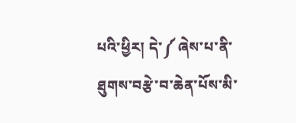པའི་ཕྱིར། དེ་༼ ཞེས་པ་ནི་ཐུགས་བརྩེ་བ་ཆེན་པོས་མི་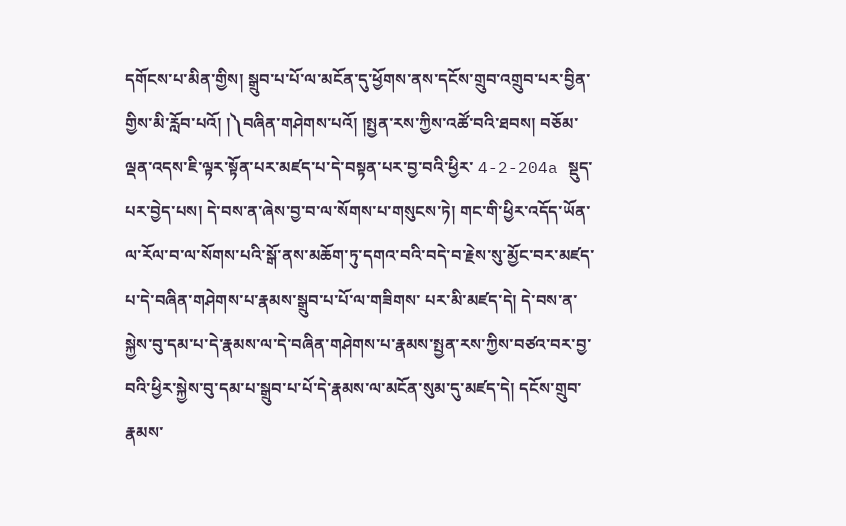དགོངས་པ་མིན་གྱིས། སྒྲུབ་པ་པོ་ལ་མངོན་དུ་ཕྱོགས་ནས་དངོས་གྲུབ་འགྲུབ་པར་བྱིན་གྱིས་མི་རློབ་པའོ། །༽བཞིན་གཤེགས་པའོ། །སྤྱན་རས་ཀྱིས་འཚོ་བའི་ཐབས། བཅོམ་ལྡན་འདས་ཇི་ལྟར་སྟོན་པར་མཛད་པ་དེ་བསྟན་པར་བྱ་བའི་ཕྱིར་ 4-2-204a སྡུད་པར་བྱེད་པས། དེ་བས་ན་ཞེས་བྱ་བ་ལ་སོགས་པ་གསུངས་ཏེ། གང་གི་ཕྱིར་འདོད་ཡོན་ལ་རོལ་བ་ལ་སོགས་པའི་སྒོ་ནས་མཆོག་ཏུ་དགའ་བའི་བདེ་བ་རྗེས་སུ་མྱོང་བར་མཛད་པ་དེ་བཞིན་གཤེགས་པ་རྣམས་སྒྲུབ་པ་པོ་ལ་གཟིགས་ པར་མི་མཛད་དེ། དེ་བས་ན་སྐྱེས་བུ་དམ་པ་དེ་རྣམས་ལ་དེ་བཞིན་གཤེགས་པ་རྣམས་སྤྱན་རས་ཀྱིས་བཙའ་བར་བྱ་བའི་ཕྱིར་སྐྱེས་བུ་དམ་པ་སྒྲུབ་པ་པོ་དེ་རྣམས་ལ་མངོན་སུམ་དུ་མཛད་དེ། དངོས་གྲུབ་རྣམས་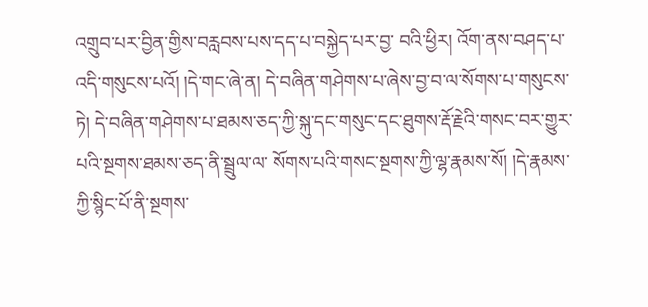འགྲུབ་པར་བྱིན་གྱིས་བརླབས་པས་དད་པ་བསྐྱེད་པར་བྱ་ བའི་ཕྱིར། འོག་ནས་བཤད་པ་འདི་གསུངས་པའོ། །དེ་གང་ཞེ་ན། དེ་བཞིན་གཤེགས་པ་ཞེས་བྱ་བ་ལ་སོགས་པ་གསུངས་ཏེ། དེ་བཞིན་གཤེགས་པ་ཐམས་ཅད་ཀྱི་སྐུ་དང་གསུང་དང་ཐུགས་རྡོ་རྗེའི་གསང་བར་གྱུར་པའི་སྔགས་ཐམས་ཅད་ནི་སྦྲུལ་ལ་ སོགས་པའི་གསང་སྔགས་ཀྱི་ལྷ་རྣམས་སོ། །དེ་རྣམས་ཀྱི་སྙིང་པོ་ནི་སྔགས་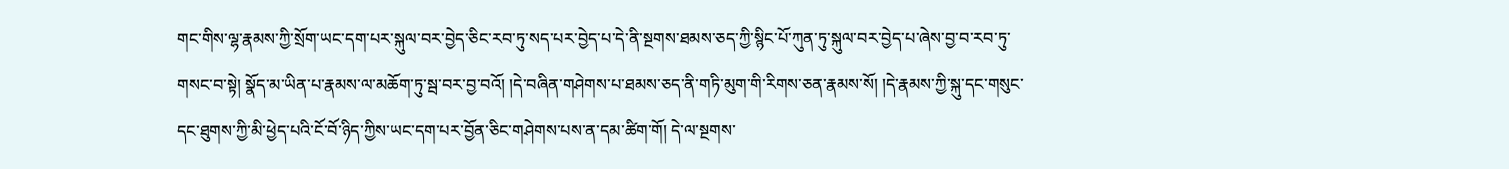གང་གིས་ལྷ་རྣམས་ཀྱི་སྲོག་ཡང་དག་པར་སྐུལ་བར་བྱེད་ཅིང་རབ་ཏུ་སད་པར་བྱེད་པ་དེ་ནི་སྔགས་ཐམས་ཅད་ཀྱི་སྙིང་པོ་ཀུན་ཏུ་སྐུལ་བར་བྱེད་པ་ཞེས་བྱ་བ་རབ་ཏུ་གསང་བ་སྟེ། སྣོད་མ་ཡིན་པ་རྣམས་ལ་མཆོག་ཏུ་སྦ་བར་བྱ་བའོ། །དེ་བཞིན་གཤེགས་པ་ཐམས་ཅད་ནི་གཏི་མུག་གི་རིགས་ཅན་རྣམས་སོ། །དེ་རྣམས་ཀྱི་སྐུ་དང་གསུང་དང་ཐུགས་ཀྱི་མི་ཕྱེད་པའི་ངོ་བོ་ཉིད་ཀྱིས་ཡང་དག་པར་བྱོན་ཅིང་གཤེགས་པས་ན་དམ་ཚིག་གོ། དེ་ལ་སྔགས་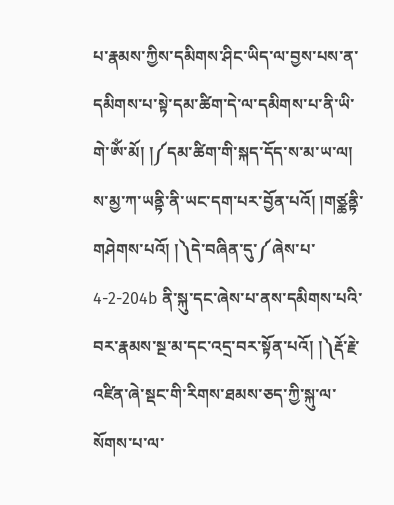པ་རྣམས་ཀྱིས་དམིགས་ཤིང་ཡིད་ལ་བྱས་པས་ན་དམིགས་པ་སྟེ་དམ་ཚིག་དེ་ལ་དམིགས་པ་ནི་ཡི་གེ་ཨོཾ་མོ། །༼དམ་ཚིག་གི་སྐད་དོད་ས་མ་ཡ་ལ། ས་མྱ་ཀ་ཡནྟི་ནི་ཡང་དག་པར་བྱོན་པའོ། །གཙྪནྟི་གཤེགས་པའོ། །༽དེ་བཞིན་དུ་༼ཞེས་པ་ 4-2-204b ནི་སྐུ་དང་ཞེས་པ་ནས་དམིགས་པའི་བར་རྣམས་སྔ་མ་དང་འདྲ་བར་སྟོན་པའོ། །༽རྡོ་རྗེ་འཛིན་ཞེ་སྡང་གི་རིགས་ཐམས་ཅད་ཀྱི་སྐུ་ལ་སོགས་པ་ལ་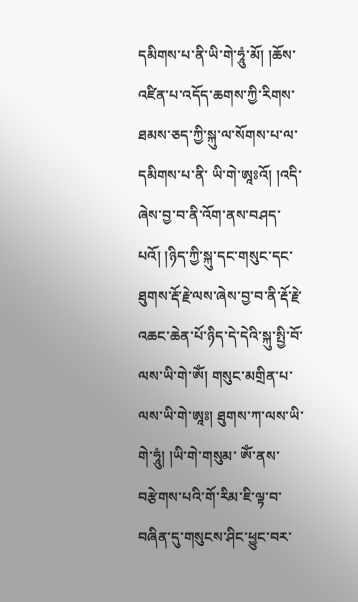དམིགས་པ་ནི་ཡི་གེ་ཧཱུཾ་མོ། །ཆོས་འཛིན་པ་འདོད་ཆགས་ཀྱི་རིགས་ཐམས་ཅད་ཀྱི་སྐུ་ལ་སོགས་པ་ལ་དམིགས་པ་ནི་ ཡི་གེ་ཨཱཿའོ། །འདི་ཞེས་བྱ་བ་ནི་འོག་ནས་བཤད་པའོ། །ཉིད་ཀྱི་སྐུ་དང་གསུང་དང་ཐུགས་རྡོ་རྗེ་ལས་ཞེས་བྱ་བ་ནི་རྡོ་རྗེ་འཆང་ཆེན་པོ་ཉིད་དེ་དེའི་སྐུ་སྤྱི་བོ་ལས་ཡི་གེ་ཨོཾ། གསུང་མགྲིན་པ་ལས་ཡི་གེ་ཨཱཿ། ཐུགས་ཀ་ལས་ཡི་གེ་ཧཱུཾ། །ཡི་གེ་གསུམ་ ཨོཾ་ནས་བརྩེགས་པའི་གོ་རིམ་ཇི་ལྟ་བ་བཞིན་དུ་གསུངས་ཤིང་ཕྱུང་བར་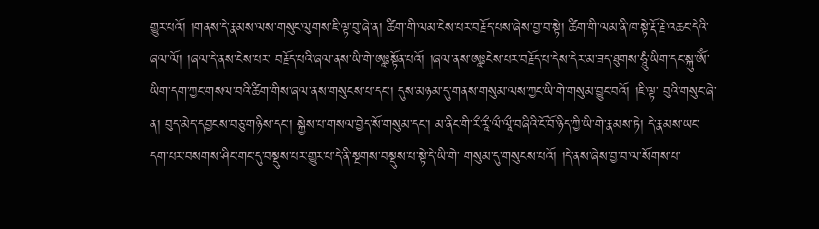གྱུར་པའོ། །གནས་དེ་རྣམས་ལས་གསུང་ལུགས་ཇི་ལྟ་བུ་ཞེ་ན། ཚིག་གི་ལམ་ངེས་པར་བརྗོད་པས་ཞེས་བྱ་བ་སྟེ། ཚིག་གི་ལམ་ནི་ཁ་སྟེ་རྡོ་རྗེ་འཆང་དེའི་ཞལ་ལོ། །ཞལ་དེ་ནས་ངེས་པར་ བརྗོད་པའི་ཞལ་ནས་ཡི་གེ་ཨཱཿསྟོན་པའོ། །ཞལ་ནས་ཨཱཿངེས་པར་བརྗོད་པ་དེས་དེར་མ་ཟད་ཐུགས་ཧཱུཾ་ཡིག་དང་སྐུ་ཨོཾ་ཡིག་དག་ཀྱང་གསལ་བའི་ཚིག་གིས་ཞལ་ནས་གསུངས་པ་དང་། དུས་མཉམ་དུ་གནས་གསུམ་ལས་ཀྱང་ཡི་གེ་གསུམ་བྱུང་བའོ། །ཇི་ལྟ་ བུའི་གསུང་ཞེ་ན། བུད་མེད་དབྱངས་བཅུ་གཉིས་དང་། སྐྱེས་པ་གསལ་བྱེད་སོ་གསུམ་དང་། མ་ནིང་གི་རྀ་རཱྀ་ལྀ་ལཱྀ་བཞིའི་ངོ་བོ་ཉིད་ཀྱི་ཡི་གེ་རྣམས་ཏེ། དེ་རྣམས་ཡང་དག་པར་བསགས་ཤིང་གང་དུ་བསྡུས་པར་གྱུར་པ་དེ་ནི་སྔགས་བསྡུས་པ་སྟེ་དེ་ཡི་གེ་ གསུམ་དུ་གསུངས་པའོ། །དེ་ནས་ཞེས་བྱ་བ་ལ་སོགས་པ་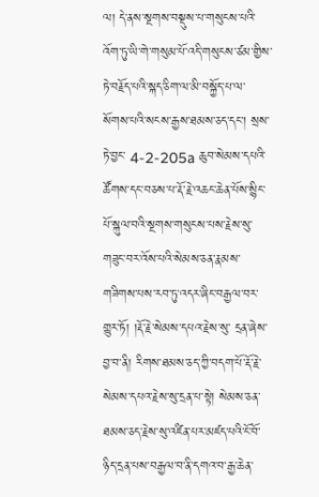ལ། དེ་ནས་སྔགས་བསྡུས་པ་གསུངས་པའི་འོག་ཏུ་ཡི་གེ་གསུམ་པོ་འདི་གསུངས་ཙམ་གྱིས་ཏེ་བརྗོད་པའི་སྐད་ཅིག་ལ་མི་བསྐྱོད་པ་ལ་སོགས་པའི་སངས་རྒྱས་ཐམས་ཅད་དང་། སྲས་ཏེ་བྱང་ 4-2-205a ཆུབ་སེམས་དཔའི་ཚོགས་དང་བཅས་པ་རྡོ་རྗེ་འཆང་ཆེན་པོས་སྙིང་པོ་སྐུལ་བའི་སྔགས་གསུངས་པས་རྗེས་སུ་གཟུང་བར་འོས་པའི་སེམས་ཅན་རྣམས་གཟིགས་པས་རབ་ཏུ་འདར་ཞིང་བརྒྱལ་བར་གྱུར་ཏོ། །རྡོ་རྗེ་སེམས་དཔའ་རྗེས་སུ་ དྲན་ཞེས་བྱ་བ་ནི། རིགས་ཐམས་ཅད་ཀྱི་བདག་པོ་རྡོ་རྗེ་སེམས་དཔའ་རྗེས་སུ་དྲན་པ་སྟེ། སེམས་ཅན་ཐམས་ཅད་རྗེས་སུ་འཛིན་པར་མཛད་པའི་ངོ་བོ་ཉིད་དྲན་པས་བརྒྱལ་བ་ནི་དགའ་བ་རྒྱ་ཆེན་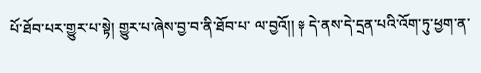པོ་ཐོབ་པར་གྱུར་པ་སྟེ། གྱུར་པ་ཞེས་བྱ་བ་ནི་ཐོབ་པ་ ལ་བྱའོ།། ༈ དེ་ནས་དེ་དྲན་པའི་འོག་ཏུ་ཕྱག་ན་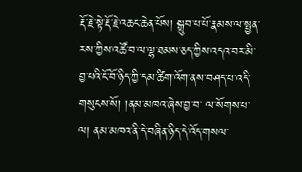རྡོ་རྗེ་སྟེ་རྡོ་རྗེ་འཆང་ཆེན་པོས། སྒྲུབ་པ་པོ་རྣམས་ལ་སྤྱན་རས་ཀྱིས་འཚོ་བ་ལ་ལྷ་ཐམས་ཅད་ཀྱིས་འདའ་བར་མི་བྱ་པའི་ངོ་བོ་ཉིད་ཀྱི་དམ་ཚིག་འོག་ནས་བཤད་པ་འདི་གསུངས་སོ། །ནམ་མཁའ་ཞེས་བྱ་བ་ ལ་སོགས་པ་ལ། ནམ་མཁའ་ནི་དེ་བཞིན་ཉིད་དེ་འོད་གསལ་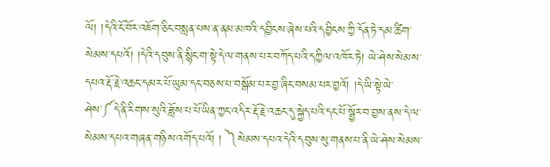ལོ། །དེའི་ངོ་བོར་འཇོག་ཅིང་བསླན་པས་ན་ནམ་མཁའི་དབྱིངས་ཞེས་པའི་དབྱིངས་ཀྱི་དོན་ཏེ་དམ་ཚིག་སེམས་དཔའོ། །དེའི་དབུས་ནི་སྙིང་ག་སྟེ་དེ་ལ་གནས་པར་བཀོད་པའི་དཀྱིལ་འཁོར་ཏེ། ཡེ་ཤེས་སེམས་དཔའ་རྡོ་རྗེ་འཆང་དམར་པོ་ཡུམ་དང་བཅས་པ་བསྒོམ་པར་བྱ་ཞིང་བསམ་པར་བྱའོ། །དེ་ཡི་སྟེ་ཡེ་ཤེས་༼དེ་ནི་རིགས་སུའི་ཟློས་པ་པོ་ཡིན་ཀྱང་འདིར་རྡོ་རྗེ་འཆང་དུ་སྐྱེད་པའི་དང་པོ་སྦྱོར་བ་བྱས་ནས་དེ་ལ་སེམས་དཔའ་གཞན་གཉིས་འགོད་པའོ། ། ༽སེམས་དཔའ་དེའི་དབུས་སུ་གནས་པ་ནི་ཡེ་ཤེས་སེམས་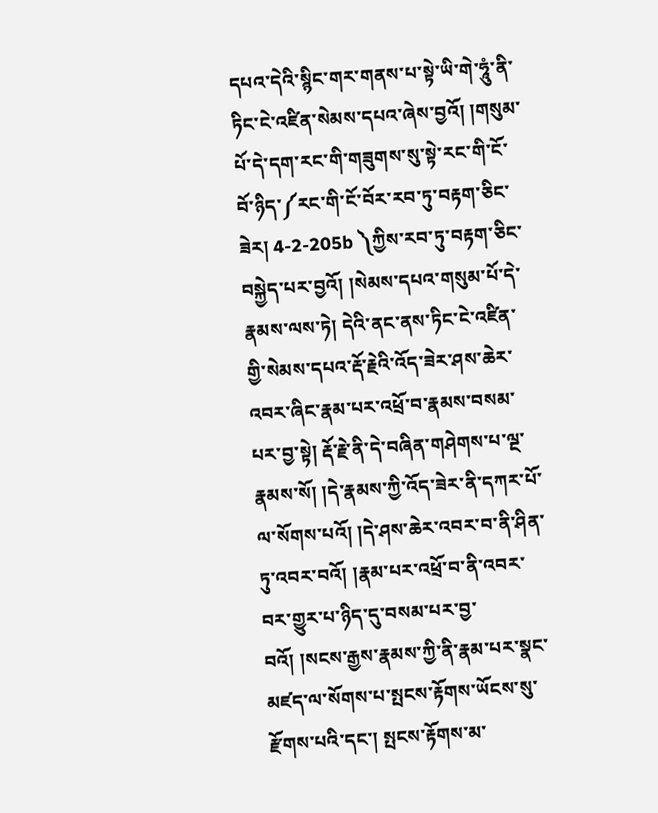དཔའ་དེའི་སྙིང་གར་གནས་པ་སྟེ་ཡི་གེ་ཧཱུཾ་ནི་ཏིང་ངེ་འཛིན་སེམས་དཔའ་ཞེས་བྱའོ། །གསུམ་པོ་དེ་དག་རང་གི་གཟུགས་སུ་སྟེ་རང་གི་ངོ་བོ་ཉིད་༼རང་གི་ངོ་བོར་རབ་ཏུ་བརྟག་ཅིང་ཟེར། 4-2-205b ༽ཀྱིས་རབ་ཏུ་བརྟག་ཅིང་བསྐྱེད་པར་བྱའོ། །སེམས་དཔའ་གསུམ་པོ་དེ་རྣམས་ལས་ཏེ། དེའི་ནང་ནས་ཏིང་ངེ་འཛིན་གྱི་སེམས་དཔའ་རྡོ་རྗེའི་འོད་ཟེར་ཤས་ཆེར་འབར་ཞིང་རྣམ་པར་འཕྲོ་བ་རྣམས་བསམ་པར་བྱ་སྟེ། རྡོ་རྗེ་ནི་དེ་བཞིན་གཤེགས་པ་ལྔ་ རྣམས་སོ། །དེ་རྣམས་ཀྱི་འོད་ཟེར་ནི་དཀར་པོ་ལ་སོགས་པའོ། །དེ་ཤས་ཆེར་འབར་བ་ནི་ཤིན་ཏུ་འབར་བའོ། །རྣམ་པར་འཕྲོ་བ་ནི་འབར་བར་གྱུར་པ་ཉིད་དུ་བསམ་པར་བྱ་བའོ། །སངས་རྒྱས་རྣམས་ཀྱི་ནི་རྣམ་པར་སྣང་མཛད་ལ་སོགས་པ་སྤངས་རྟོགས་ཡོངས་སུ་ རྫོགས་པའི་དང་། སྤངས་རྟོགས་མ་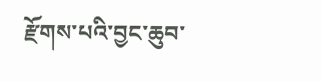རྫོགས་པའི་བྱང་ཆུབ་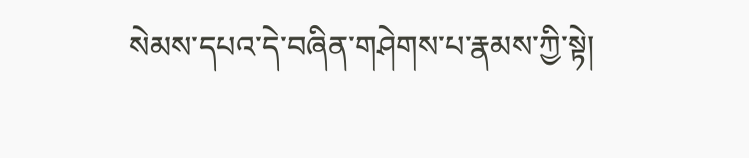སེམས་དཔའ་དེ་བཞིན་གཤེགས་པ་རྣམས་ཀྱི་སྟེ།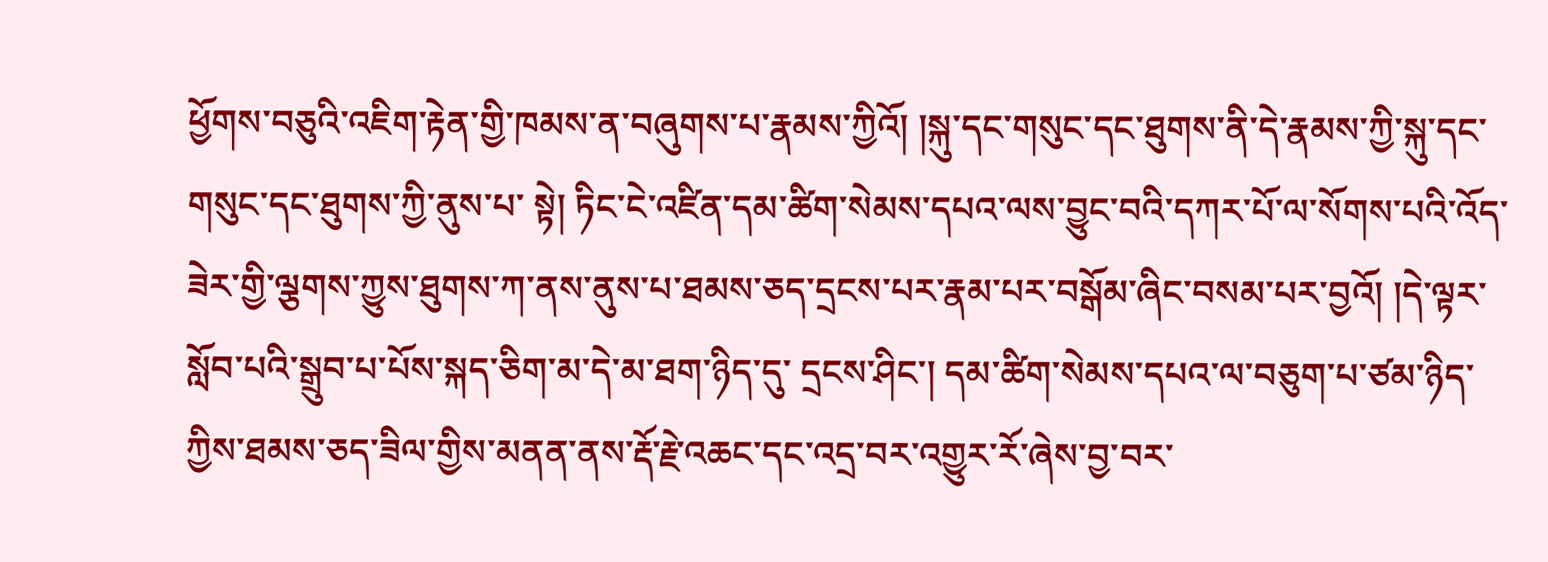ཕྱོགས་བཅུའི་འཇིག་རྟེན་གྱི་ཁམས་ན་བཞུགས་པ་རྣམས་ཀྱིའོ། །སྐུ་དང་གསུང་དང་ཐུགས་ནི་དེ་རྣམས་ཀྱི་སྐུ་དང་གསུང་དང་ཐུགས་ཀྱི་ནུས་པ་ སྟེ། ཏིང་ངེ་འཛིན་དམ་ཚིག་སེམས་དཔའ་ལས་བྱུང་བའི་དཀར་པོ་ལ་སོགས་པའི་འོད་ཟེར་གྱི་ལྕགས་ཀྱུས་ཐུགས་ཀ་ནས་ནུས་པ་ཐམས་ཅད་དྲངས་པར་རྣམ་པར་བསྒོམ་ཞིང་བསམ་པར་བྱའོ། །དེ་ལྟར་སློབ་པའི་སྒྲུབ་པ་པོས་སྐད་ཅིག་མ་དེ་མ་ཐག་ཉིད་དུ་ དྲངས་ཤིང་། དམ་ཚིག་སེམས་དཔའ་ལ་བཅུག་པ་ཙམ་ཉིད་ཀྱིས་ཐམས་ཅད་ཟིལ་གྱིས་མནན་ནས་རྡོ་རྗེ་འཆང་དང་འདྲ་བར་འགྱུར་རོ་ཞེས་བྱ་བར་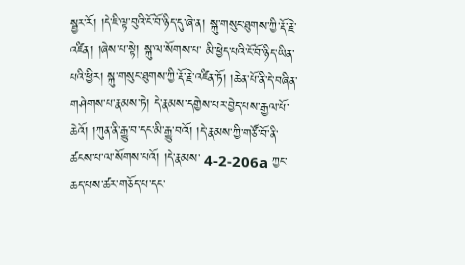སྦྱར་རོ། །དེ་ཇི་ལྟ་བུའི་ངོ་བོ་ཉིད་དུ་ཞེ་ན། སྐུ་གསུང་ཐུགས་ཀྱི་རྡོ་རྗེ་འཛིན། །ཞེས་པ་སྟེ། སྐུ་ལ་སོགས་པ་ མི་ཕྱེད་པའི་ངོ་བོ་ཉིད་ཡིན་པའི་ཕྱིར། སྐུ་གསུང་ཐུགས་ཀྱི་རྡོ་རྗེ་འཛིན་ཏོ། །ཆེན་པོ་ནི་དེ་བཞིན་གཤེགས་པ་རྣམས་ཏེ། དེ་རྣམས་དགྱེས་པར་བྱེད་པས་རྒྱལ་པོ་ཆེའོ། །ཀུན་ནི་རྒྱུ་བ་དང་མི་རྒྱུ་བའོ། །དེ་རྣམས་ཀྱི་གཙོ་བོ་ནི་ཚངས་པ་ལ་སོགས་པའོ། །དེ་རྣམས་ 4-2-206a ཀྱང་ཆད་པས་ཚར་གཅོད་པ་དང་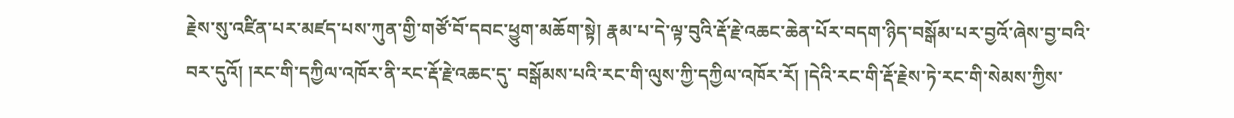རྗེས་སུ་འཛིན་པར་མཛད་པས་ཀུན་གྱི་གཙོ་བོ་དབང་ཕྱུག་མཆོག་སྟེ། རྣམ་པ་དེ་ལྟ་བུའི་རྡོ་རྗེ་འཆང་ཆེན་པོར་བདག་ཉིད་བསྒོམ་པར་བྱའོ་ཞེས་བྱ་བའི་བར་དུའོ། །རང་གི་དཀྱིལ་འཁོར་ནི་རང་རྡོ་རྗེ་འཆང་དུ་ བསྒོམས་པའི་རང་གི་ལུས་ཀྱི་དཀྱིལ་འཁོར་རོ། །དེའི་རང་གི་རྡོ་རྗེས་ཏེ་རང་གི་སེམས་ཀྱིས་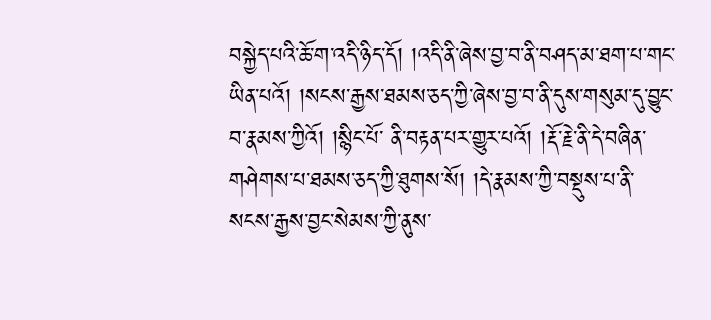བསྐྱེད་པའི་ཆོ་ག་འདི་ཉིད་དོ། །འདི་ནི་ཞེས་བྱ་བ་ནི་བཤད་མ་ཐག་པ་གང་ཡིན་པའོ། །སངས་རྒྱས་ཐམས་ཅད་ཀྱི་ཞེས་བྱ་བ་ནི་དུས་གསུམ་དུ་བྱུང་བ་རྣམས་ཀྱིའོ། །སྙིང་པོ་ ནི་བརྟན་པར་གྱུར་པའོ། །རྡོ་རྗེ་ནི་དེ་བཞིན་གཤེགས་པ་ཐམས་ཅད་ཀྱི་ཐུགས་སོ། །དེ་རྣམས་ཀྱི་བསྡུས་པ་ནི་སངས་རྒྱས་བྱང་སེམས་ཀྱི་ནུས་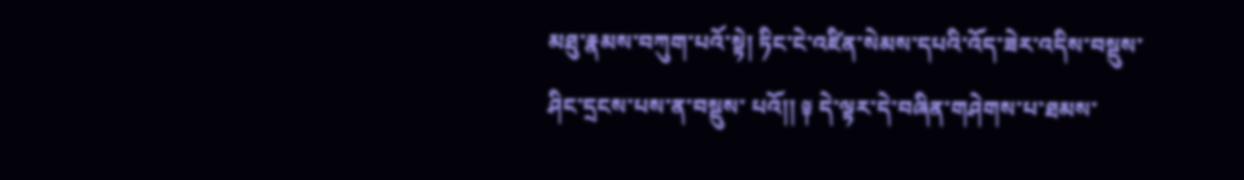མཐུ་རྣམས་བཀུག་པའོ་སྟེ། ཏིང་ངེ་འཛིན་སེམས་དཔའི་འོད་ཟེར་འདིས་བསྡུས་ཤིང་དྲངས་པས་ན་བསྡུས་ པའོ།། ༈ དེ་ལྟར་དེ་བཞིན་གཤེགས་པ་ཐམས་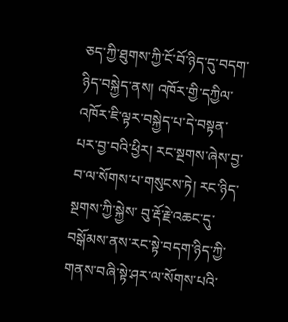ཅད་ཀྱི་ཐུགས་ཀྱི་ངོ་བོ་ཉིད་དུ་བདག་ཉིད་བསྐྱེད་ནས། འཁོར་གྱི་དཀྱིལ་འཁོར་ཇི་ལྟར་བསྐྱེད་པ་དེ་བསྟན་པར་བྱ་བའི་ཕྱིར། རང་སྔགས་ཞེས་བྱ་བ་ལ་སོགས་པ་གསུངས་ཏེ། རང་ཉིད་སྔགས་ཀྱི་སྐྱེས་ བུ་རྡོ་རྗེ་འཆང་དུ་བསྒོམས་ནས་རང་སྟེ་བདག་ཉིད་ཀྱི་གནས་བཞི་སྟེ་ཤར་ལ་སོགས་པའི་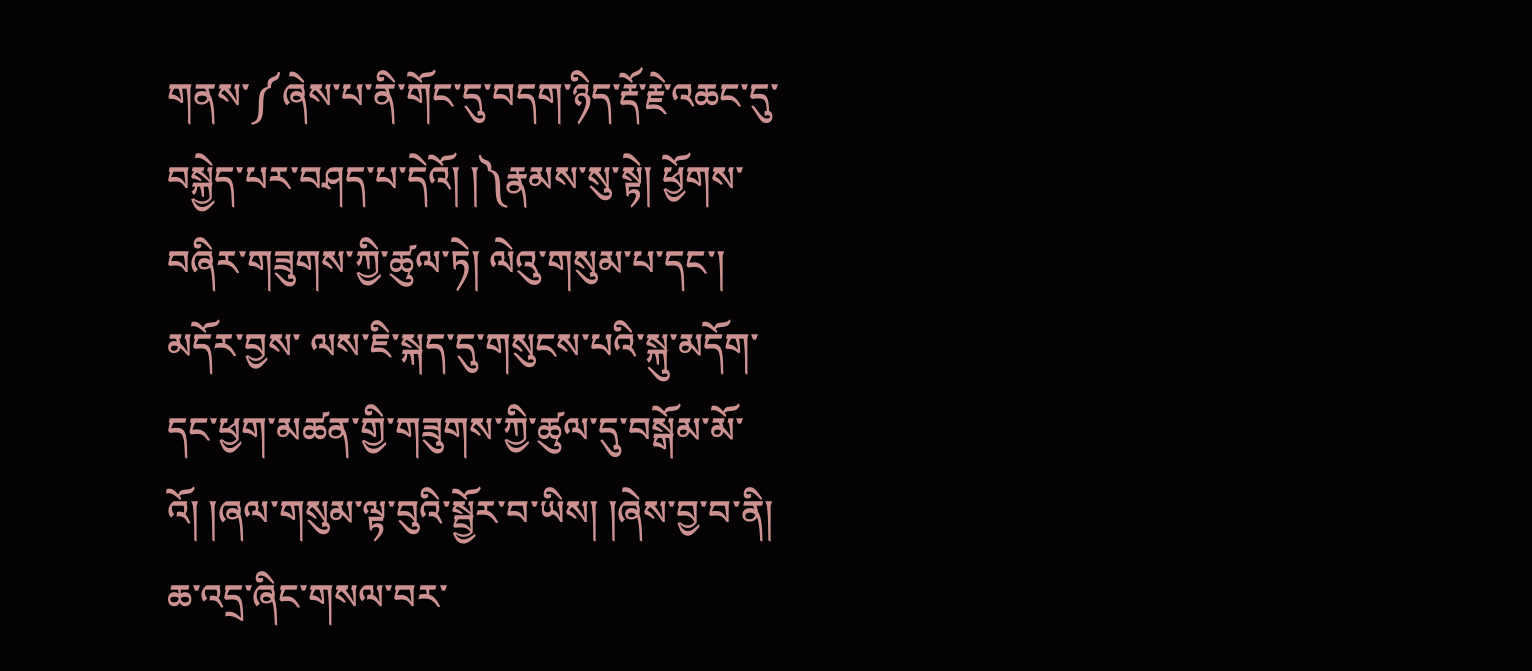གནས་༼ཞེས་པ་ནི་གོང་དུ་བདག་ཉིད་རྡོ་རྗེ་འཆང་དུ་བསྐྱེད་པར་བཤད་པ་དེའོ། །༽རྣམས་སུ་སྟེ། ཕྱོགས་བཞིར་གཟུགས་ཀྱི་ཚུལ་ཏེ། ལེའུ་གསུམ་པ་དང་། མདོར་བྱས་ ལས་ཇི་སྐད་དུ་གསུངས་པའི་སྐུ་མདོག་དང་ཕྱག་མཚན་གྱི་གཟུགས་ཀྱི་ཚུལ་དུ་བསྒོམ་མོ་འོ། །ཞལ་གསུམ་ལྟ་བུའི་སྦྱོར་བ་ཡིས། །ཞེས་བྱ་བ་ནི། ཆ་འདྲ་ཞིང་གསལ་བར་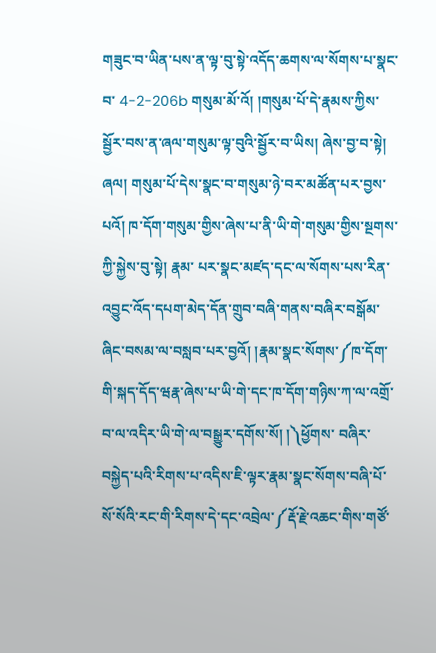གཟུང་བ་ཡིན་པས་ན་ལྟ་བུ་སྟེ་འདོད་ཆགས་ལ་སོགས་པ་སྣང་བ་ 4-2-206b གསུམ་མོ་འོ། །གསུམ་པོ་དེ་རྣམས་ཀྱིས་སྦྱོར་བས་ན་ཞལ་གསུམ་ལྟ་བུའི་སྦྱོར་བ་ཡིས། ཞེས་བྱ་བ་སྟེ། ཞལ། གསུམ་པོ་དེས་སྣང་བ་གསུམ་ཉེ་བར་མཚོན་པར་བྱས་པའོ། ཁ་དོག་གསུམ་གྱིས་ཞེས་པ་ནི་ཡི་གེ་གསུམ་གྱིས་སྔགས་ཀྱི་སྐྱེས་བུ་སྟེ། རྣམ་ པར་སྣང་མཛད་དང་ལ་སོགས་པས་རིན་འབྱུང་འོད་དཔག་མེད་དོན་གྲུབ་བཞི་གནས་བཞིར་བསྒོམ་ཞིང་བསམ་ལ་བསླབ་པར་བྱའོ། །རྣམ་སྣང་སོགས་༼ཁ་དོག་གི་སྐད་དོད་ཝརྣ་ཞེས་པ་ཡི་གེ་དང་ཁ་དོག་གཉིས་ཀ་ལ་འགྲོ་བ་ལ་འདིར་ཡི་གེ་ལ་བསྒྱུར་དགོས་སོ། །༽ཕྱོགས་ བཞིར་བསྐྱེད་པའི་རིགས་པ་འདིས་ཇི་ལྟར་རྣམ་སྣང་སོགས་བཞི་པོ་སོ་སོའི་རང་གི་རིགས་དེ་དང་འབྲེལ་༼རྡོ་རྗེ་འཆང་གིས་གཙོ་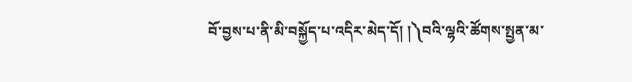བོ་བྱས་པ་ནི་མི་བསྐྱོད་པ་འདིར་མེད་དོ། །༽བའི་ལྷའི་ཚོགས་སྤྱན་མ་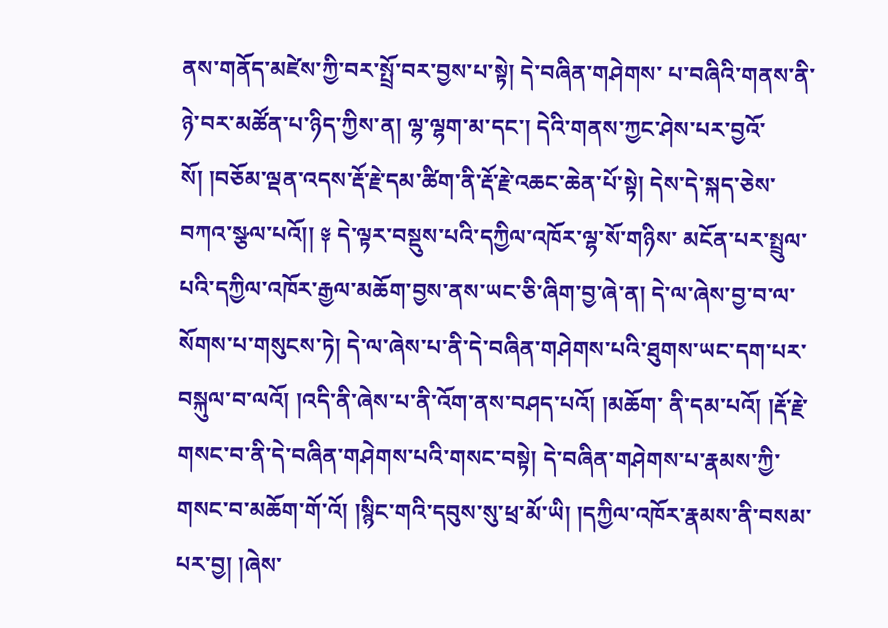ནས་གནོད་མཛེས་ཀྱི་བར་སྤྲོ་བར་བྱས་པ་སྟེ། དེ་བཞིན་གཤེགས་ པ་བཞིའི་གནས་ནི་ཉེ་བར་མཚོན་པ་ཉིད་ཀྱིས་ན། ལྷ་ལྷག་མ་དང་། དེའི་གནས་ཀྱང་ཤེས་པར་བྱའོ་སོ། །བཅོམ་ལྡན་འདས་རྡོ་རྗེ་དམ་ཚིག་ནི་རྡོ་རྗེ་འཆང་ཆེན་པོ་སྟེ། དེས་དེ་སྐད་ཅེས་བཀའ་སྩལ་པའོ།། ༈ དེ་ལྟར་བསྡུས་པའི་དཀྱིལ་འཁོར་ལྷ་སོ་གཉིས་ མངོན་པར་སྤྲུལ་པའི་དཀྱིལ་འཁོར་རྒྱལ་མཆོག་བྱས་ནས་ཡང་ཅི་ཞིག་བྱ་ཞེ་ན། དེ་ལ་ཞེས་བྱ་བ་ལ་སོགས་པ་གསུངས་ཏེ། དེ་ལ་ཞེས་པ་ནི་དེ་བཞིན་གཤེགས་པའི་ཐུགས་ཡང་དག་པར་བསྐུལ་བ་ལའོ། །འདི་ནི་ཞེས་པ་ནི་འོག་ནས་བཤད་པའོ། །མཆོག་ ནི་དམ་པའོ། །རྡོ་རྗེ་གསང་བ་ནི་དེ་བཞིན་གཤེགས་པའི་གསང་བསྟེ། དེ་བཞིན་གཤེགས་པ་རྣམས་ཀྱི་གསང་བ་མཆོག་གོ་འོ། །སྙིང་གའི་དབུས་སུ་ཕྲ་མོ་ཡི། །དཀྱིལ་འཁོར་རྣམས་ནི་བསམ་པར་བྱ། །ཞེས་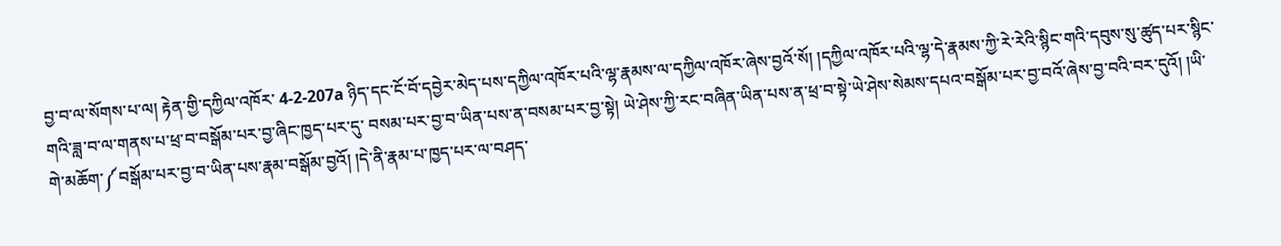བྱ་བ་ལ་སོགས་པ་ལ། རྟེན་གྱི་དཀྱིལ་འཁོར་ 4-2-207a ཉིད་དང་ངོ་བོ་དབྱེར་མེད་པས་དཀྱིལ་འཁོར་པའི་ལྷ་རྣམས་ལ་དཀྱིལ་འཁོར་ཞེས་བྱའོ་སོ། །དཀྱིལ་འཁོར་པའི་ལྷ་དེ་རྣམས་ཀྱི་རེ་རེའི་སྙིང་གའི་དབུས་སུ་ཚུད་པར་སྙིང་གའི་ཟླ་བ་ལ་གནས་པ་ཕྲ་བ་བསྒོམ་པར་བྱ་ཞིང་ཁྱད་པར་དུ་ བསམ་པར་བྱ་བ་ཡིན་པས་ན་བསམ་པར་བྱ་སྟེ། ཡེ་ཤེས་ཀྱི་རང་བཞིན་ཡིན་པས་ན་ཕྲ་བ་སྟེ་ཡེ་ཤེས་སེམས་དཔའ་བསྒོམ་པར་བྱ་བའོ་ཞེས་བྱ་བའི་བར་དུའོ། །ཡི་གེ་མཆོག་༼བསྒོམ་པར་བྱ་བ་ཡིན་པས་རྣམ་བསྒོམ་བྱའོ། །དེ་ནི་རྣམ་པ་ཁྱད་པར་ལ་བཤད་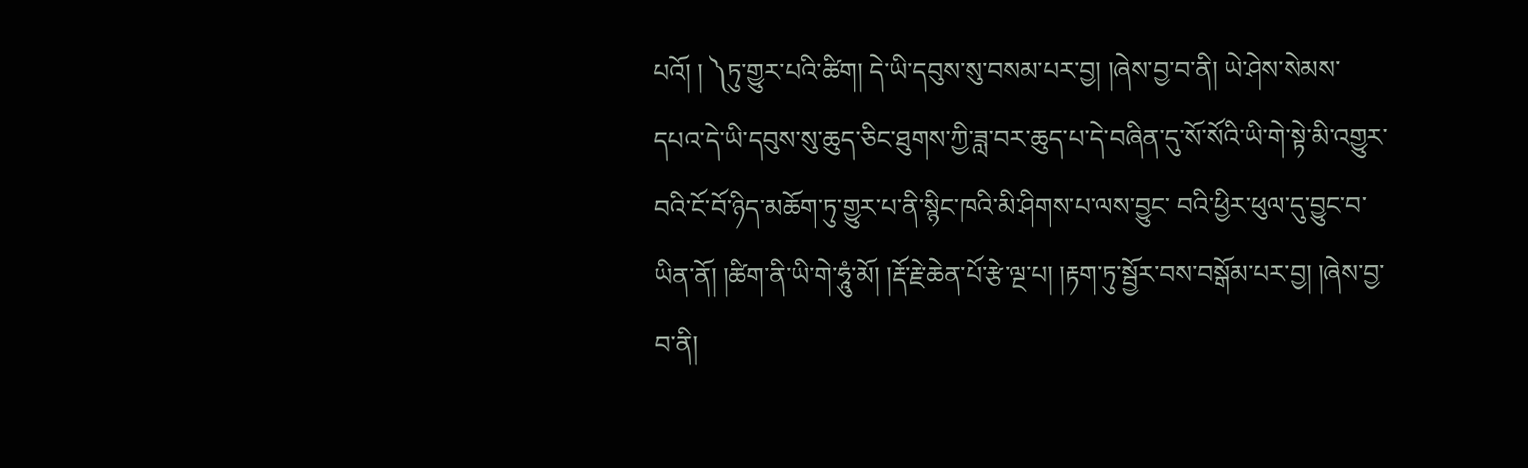པའོ། ། ༽ཏུ་གྱུར་པའི་ཚིག། དེ་ཡི་དབུས་སུ་བསམ་པར་བྱ། །ཞེས་བྱ་བ་ནི། ཡེ་ཤེས་སེམས་དཔའ་དེ་ཡི་དབུས་སུ་ཆུད་ཅིང་ཐུགས་ཀྱི་ཟླ་བར་ཆུད་པ་དེ་བཞིན་དུ་སོ་སོའི་ཡི་གེ་སྟེ་མི་འགྱུར་བའི་ངོ་བོ་ཉིད་མཆོག་ཏུ་གྱུར་པ་ནི་སྙིང་ཁའི་མི་ཤིགས་པ་ལས་བྱུང་ བའི་ཕྱིར་ཕུལ་དུ་བྱུང་བ་ཡིན་ནོ། །ཚིག་ནི་ཡི་གེ་ཧཱུཾ་མོ། །རྡོ་རྗེ་ཆེན་པོ་རྩེ་ལྔ་པ། །རྟག་ཏུ་སྦྱོར་བས་བསྒོམ་པར་བྱ། །ཞེས་བྱ་བ་ནི།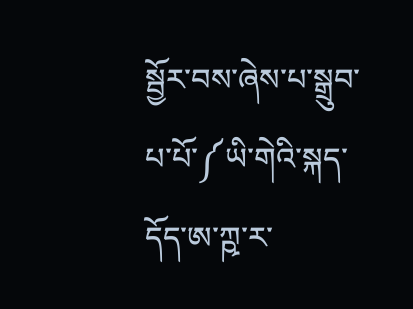སྦྱོར་བས་ཞེས་པ་སྒྲུབ་པ་པོ་༼ཡི་གེའི་སྐད་དོད་ཨ་ཀྵ་ར་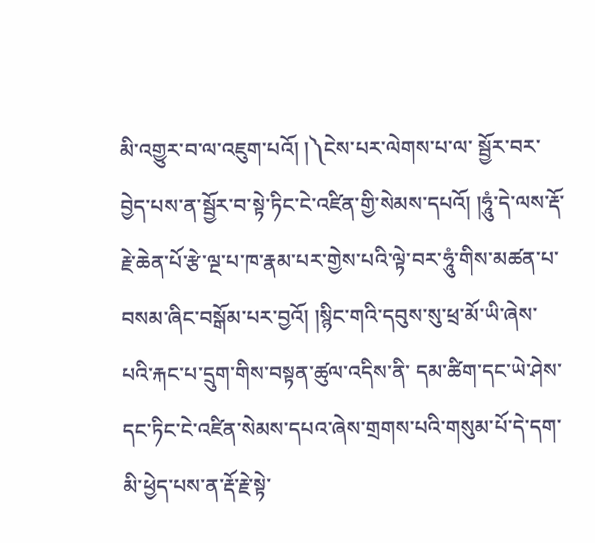མི་འགྱུར་བ་ལ་འཇུག་པའོ། །༽ངེས་པར་ལེགས་པ་ལ་ སྦྱོར་བར་བྱེད་པས་ན་སྦྱོར་བ་སྟེ་ཏིང་ངེ་འཛིན་གྱི་སེམས་དཔའོ། །ཧཱུཾ་དེ་ལས་རྡོ་རྗེ་ཆེན་པོ་རྩེ་ལྔ་པ་ཁ་རྣམ་པར་གྱེས་པའི་ལྟེ་བར་ཧཱུཾ་གིས་མཚན་པ་བསམ་ཞིང་བསྒོམ་པར་བྱའོ། །སྙིང་གའི་དབུས་སུ་ཕྲ་མོ་ཡི་ཞེས་པའི་རྐང་པ་དྲུག་གིས་བསྟན་ཚུལ་འདིས་ནི་ དམ་ཚིག་དང་ཡེ་ཤེས་དང་ཏིང་ངེ་འཛིན་སེམས་དཔའ་ཞེས་གྲགས་པའི་གསུམ་པོ་དེ་དག་མི་ཕྱེད་པས་ན་རྡོ་རྗེ་སྟེ་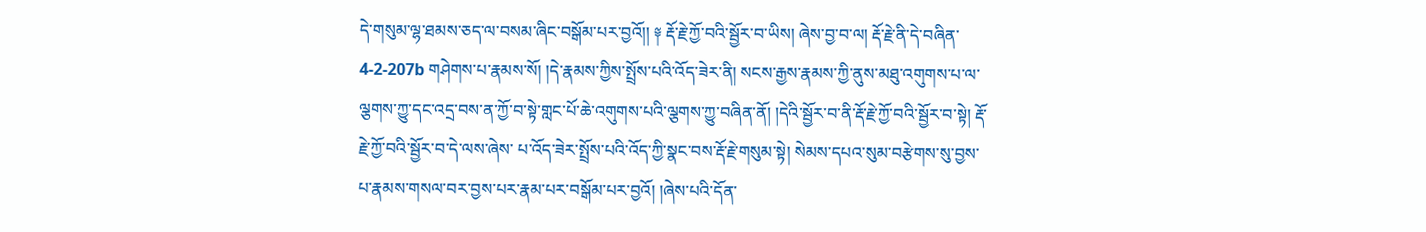དེ་གསུམ་ལྷ་ཐམས་ཅད་ལ་བསམ་ཞིང་བསྒོམ་པར་བྱའོ།། ༈ རྡོ་རྗེ་ཀྱོ་བའི་སྦྱོར་བ་ཡིས། ཞེས་བྱ་བ་ལ། རྡོ་རྗེ་ནི་དེ་བཞིན་ 4-2-207b གཤེགས་པ་རྣམས་སོ། །དེ་རྣམས་ཀྱིས་སྤྲོས་པའི་འོད་ཟེར་ནི། སངས་རྒྱས་རྣམས་ཀྱི་ནུས་མཐུ་འགུགས་པ་ལ་ལྕགས་ཀྱུ་དང་འདྲ་བས་ན་ཀྱོ་བ་སྟེ་གླང་པོ་ཆེ་འགུགས་པའི་ལྕགས་ཀྱུ་བཞིན་ནོ། །དེའི་སྦྱོར་བ་ནི་རྡོ་རྗེ་ཀྱོ་བའི་སྦྱོར་བ་སྟེ། རྡོ་རྗེ་ཀྱོ་བའི་སྦྱོར་བ་དེ་ལས་ཞེས་ པ་འོད་ཟེར་སྤྲོས་པའི་འོད་ཀྱི་སྣང་བས་རྡོ་རྗེ་གསུམ་སྟེ། སེམས་དཔའ་སུམ་བརྩེགས་སུ་བྱས་པ་རྣམས་གསལ་བར་བྱས་པར་རྣམ་པར་བསྒོམ་པར་བྱའོ། །ཞེས་པའི་དོན་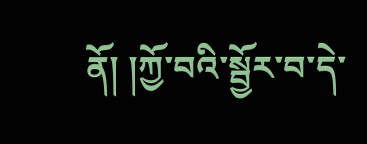ནོ། །ཀྱོ་བའི་སྦྱོར་བ་དེ་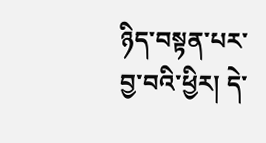ཉིད་བསྟན་པར་བྱ་བའི་ཕྱིར། དེ་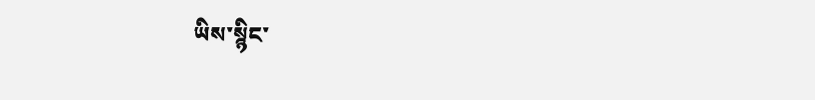ཡིས་སྙིང་